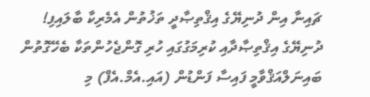ޗައިނާ އިން ދުނިޔޭގެ އިޤްތިޞާދީ ތަޚުތުން އެމެރިކާ ބާލައިފި!
ދުނިޔޭގެ އިޤްތިޞާދާއި ކުރިމަގުގައި ހުރި ގޮންޖެހުންތަކާ ބެހޭގޮތުން ބައިނަލްއަޤްވާމީ ފައިސާ ފަންޑުން (އައި.އެމް.އެފް) މި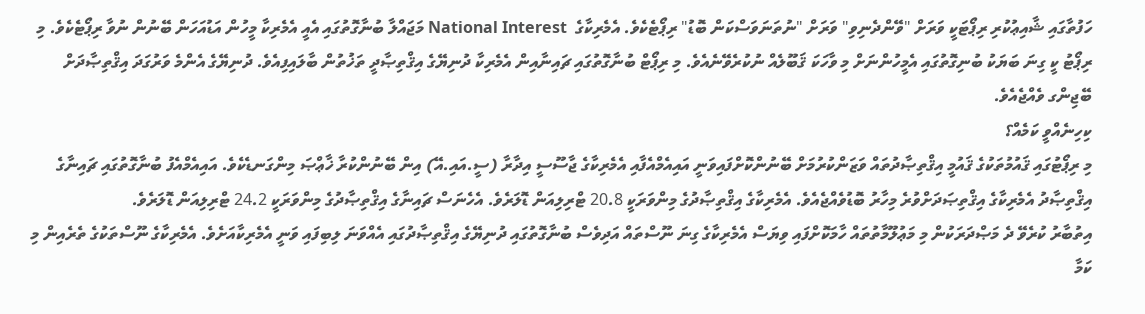ހަފުތާގައި ޝާއިޢުކުރި ރިޕޯޓަކީ ވަރަށް "ވޭންދެނިވި" ވަރަށް "ނުތަނަވަސްކަން ބޮޑު" ރިޕޯޓެކެވެ. އެމެރިކާގެ  National Interest މަޖައްލާ ބުނާގޮތުގައި އެއީ އެމެރިކާ މީހުން އަޑުއަހަން ބޭނުން ނުވާ ރިޕޯޓެކެވެ. މި ރިޕޯޓު ކީ ގިނަ ބަޔަކު ބުނިގޮތުގައި އެމީހުންނަށް މި ވާހަކަ ޤަބޫލެއް ނުކުރެވޭނެއެވެ. މި ރިޕޯޓް ބުނާގޮތުގައި ޗައިނާއިން އެމެރިކާ ދުނިޔޭގެ އިޤްތިޞާދީ ތަޚުތުން ބާލައިފިއެވެ. ދުނިޔޭގެ އެންމެ ވަރުގަދަ އިޤްތިޞާދަށް ބޭޖިންގ ވެއްޖެއެވެ.
ކިހިނެއްވީ ކަމެއް؟
މި ރިޕޯޓުގައި ޤައުމުތަކުގެ ޤައުމީ އިޤްތިޞާދުތައް ވަޒަންކުރުމަށް ބޭނުންކޮށްފައިވަނީ އައިއެމްއެފާއި އެމެރިކާގެ ޖާސޫސީ އިދާރާ (ސީ.އައި.އޭ) އިން ބޭނުންކުރާ ޚާޢްޞަ މިންގަނޑެކެވެ. އައިއެމްއެފު ބުނާގޮތުގައި ޗައިނާގެ އިޤްތިޞާދު އެމެރިކާގެ އިޤްތިޞަދަށްވުރެ މިހާރު ބޮޑުވެއްޖެއެވެ. އެމެރިކާގެ އިޤްތިޞާދުގެ މިންވަރަކީ 20.8 ޓްރިލިއަން ޑޮލަރެވެ. އެހެނަސް ޗައިނާގެ އިޤްތިޞާދުގެ މިންވަރަކީ 24.2 ޓްރިލިއަން ޑޮލަރެވެ.
އިތުބާރު ކުރެވޭ ދެ މަޞްދަރަކުން މި މަޢުލޫމާތުތައް ހާމަކޮށްފައި ވިޔަސް އެމެރިކާގެ ގިނަ ނޫސްތައް އަދިވެސް ބުނާގޮތުގައި ދުނިޔޭގެ އިޤްތިޞާދުގައި އެއްވަނަ ލިބިފައި ވަނީ އެމެރިކާއަށެވެ. އެމެރިކާގެ ނޫސްތަކުގެ ތެރެއިން މި ކަމާ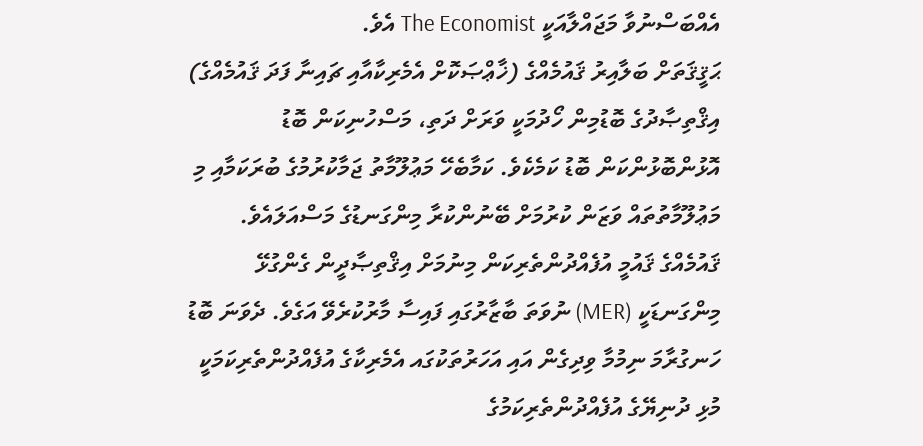އެއްބަސްނުވާ މަޖައްލާއަކީ The Economist އެވެ.
ޙަޤީޤަތަށް ބަލާއިރު ޤައުމެއްގެ (ޚާޢްޞަކޮށް އެމެރިކާއާއި ޗައިނާ ފަދަ ޤައުމެއްގެ) އިޤްތިޞާދުގެ ބޮޑުމިން ހޯދުމަކީ ވަރަށް ދަތި، މަސްހުނިކަން ބޮޑު އޮޅުންބޮޅުންކަން ބޮޑު ކަމެކެވެ. ކަމާބެހޭ މަޢުލޫމާތު ޖަމާކުރުމުގެ ބުރަކަމާއި މި މަޢުލޫމާތުތައް ވަޒަން ކުރުމަށް ބޭނުންކުރާ މިންގަނޑުގެ މަސްއަލައެވެ. ޤައުމެއްގެ ޤައުމީ އުފެއްދުންތެރިކަން މިނުމަށް އިޤްތިޞާދީން ގެންގުޅޭ މިންގަނޑަކީ (MER) ނުވަތަ ބާޒާރުގައި ފައިސާ މާރުކުރެވޭ އަގެވެ. ދެވަނަ ބޮޑު ހަނގުރާމަ ނިމުމާ ވިދިގެން އައި އަހަރުތަކުގައ އެމެރިކާގެ އުފެއްދުންތެރިކަމަކީ މުޅި ދުނިޔޭގެ އުފެއްދުންތެރިކަމުގެ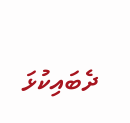ދެބައިކުޅަ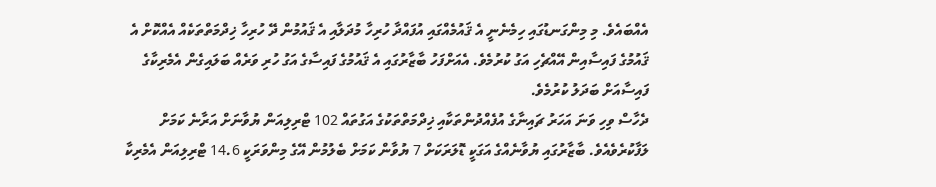އެއްބައެވެ. މި މިންގަނޑުގައި ހިމެނެނީ އެ ޤައުމެއްގައި އުފައްދާ ހުރިހާ މުދަލާއި އެ ޤައުމުން ދޭ ހުރިހާ ޚިދްމަތްތަކެއް އެއްކޮށް އެ ޤައުމުގެ ފައިސާއިން އޭއްޗެހި އަގު ކުރުމެވެ. އެއަށްފަހު ބާޒާރުގައި އެ ޤައުމުގެ ފައިސާގެ އަގު ހުރި ވަރެއް ބަލައިގެން އެމެރިކާގެ ފައިސާއަށް ބަދަލު ކުރުމެވެ.
ދެހާސް ވިހި ވަނަ އަހަރު ޗައިނާގެ އުފެއްދުންތަކާއި ޚިދްމަތްތަކުގެ އަގުތައް 102 ޓްރިލިއަން ޔުވާނަށް އަރާނެ ކަމަށް ލަފާކުރެވެއެވެ. ބާޒާރުގައި ޔުވާނެއްގެ އަގަކީ ޑޮލަރަކަށް 7 ޔުވާން ކަމަށް ބެލުމުން އޭގެ މިންވަރަކީ 14.6 ޓްރިލިއަން އެމެރިކާ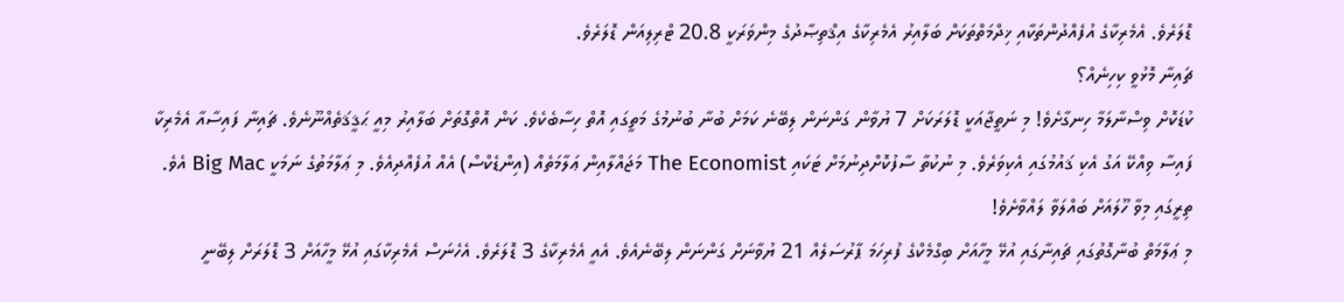ޑޮލަރެވެ. އެމެރިކާގެ އުފެއްދުންތަކާއި ޚިދްމަތްތަކަށް ބަލާއިރު އެމެރިކާގެ އިޤްތިޞާދުގެ މިންވަރަކީ 20.8 ޓްރިލިއަން ޑޮލަރެވެ.
ޗައިނާ މޮޅުވީ ކިހިނެއް؟
ކުޑަކޮށް ވިސްނާލަމާ ހިނގާށެވެ! މި ނަތީޖާއަކީ ޑޮލަރަކަށް 7 ޔުވާން ގަންނަން ލިބޭނެ ކަމަށް ބުނާ ބުނުމުގެ މަތީގައި އޮތް ހިސާބެކެވެ. ކަން އޮތްގޮތަށް ބަލާއިރު މިއީ ޙަޤީޤަތެއްނޫނެވެ. ޗައިނާ ފައިސާއާ އެމެރިކާ ފައިސާ ވިއްކޭ އަގު އެކި ޤައުމުގައި އެކިވަރެވެ. މި ނުކުތާ ސާފުކޮށްދިނުމަށް ޓަކައި The Economist މަޖައްލާއިން ޢަލާމަތެއް (އިންޑެކްސް) އެއް އުފެއްދިއެވެ. މި ޢަލާމަތުގެ ނަމަކީ Big Mac އެވެ. ތިރީގައި މިވާ ހޫލައަށް ބައްލަވާ ލައްވާށެވެ!
މި ޢަލާމަތް ބުނާގޮތުގައި ޗައިނާގައި އުޅޭ މީހާއަށް ބިގްމެކްގެ ފުރިހަމަ ޕާރުސަލެއް 21 ޔުވާނަށް ގަންނަން ލިބޭނެއެވެ. އެއީ އެމެރިކާގެ 3 ޑޮލަރެވެ. އެހެނަސް އެމެރިކާގައި އުޅޭ މީހާއަށް 3 ޑޮލަރަށް ލިބޭނީ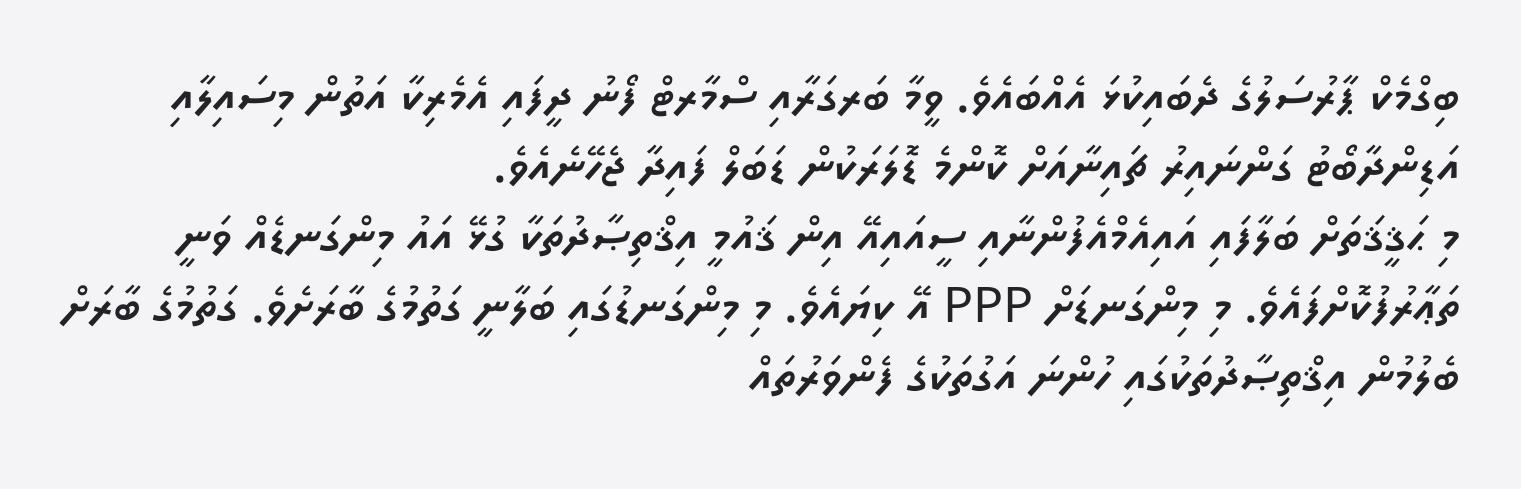ބިގްމެކް ޕާރުސަލުގެ ދެބައިކުޅަ އެއްބައެވެ. ވީމާ ބަރގަރާއި ސްމާރޓް ފޯނު ދީފައި އެމެރިކާ އަތުން މިސައިލާއި އަޑިންދާބޯޓު ގަންނައިރު ޗައިނާއަށް ކޮންމެ ޑޮލަރަކުން ޑަބަލް ފައިދާ ޖެހޭނެއެވެ.
މި ޙަޤީޤަތަށް ބަލާފައި އައިއެމްއެފުންނާއި ސީއައިއޭ އިން ޤައުމީ އިޤްތިޞާދުތަކާ ގުޅޭ އައު މިންގަނޑެއް ވަނީ ތަޢާރުފުކޮށްފައެވެ. މި މިންގަނޑަށް PPP އޭ ކިޔައެވެ. މި މިންގަނޑުގައި ބަލާނީ ގަތުމުގެ ބާރަށެވެ. ގަތުމުގެ ބާރަށް ބެލުމުން އިޤްތިޞާދުތަކުގައި ހުންނަ އަގުތަކުގެ ފެންވަރުތައް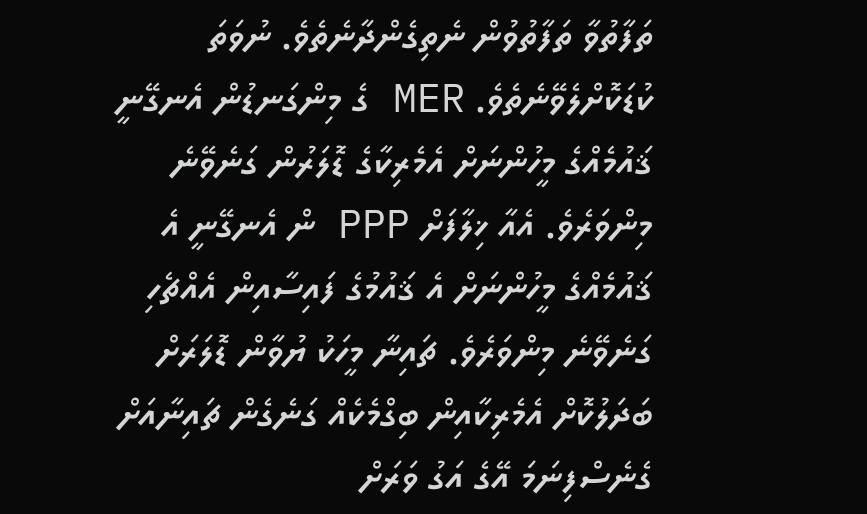ތަފާތުވާ ތަފާތުވުން ނެތިގެންދާނެތެވެ. ނުވަތަ ކުޑަކޮށްލެވޭނެތެވެ. MER ގެ މިންގަނޑުން އެނގޭނީ ޤައުމެއްގެ މީހުންނަށް އެމެރިކާގެ ޑޮލަރުން ގަނެވޭނެ މިންވަރެވެ. އެއާ ޚިލާފަށް PPP ން އެނގޭނީ އެ ޤައުމެއްގެ މީހުންނަށް އެ ޤައުމުގެ ފައިސާއިން އެއްޗެހި ގަނެވޭނެ މިންވަރެވެ. ޗައިނާ މީހަކު ޔުވާން ޑޮލަރަށް ބަދަލުކޮށް އެމެރިކާއިން ބިގްމެކެއް ގަނެގެން ޗައިނާއަށް ގެނެސްފިނަމަ އޭގެ އަގު ވަރަށް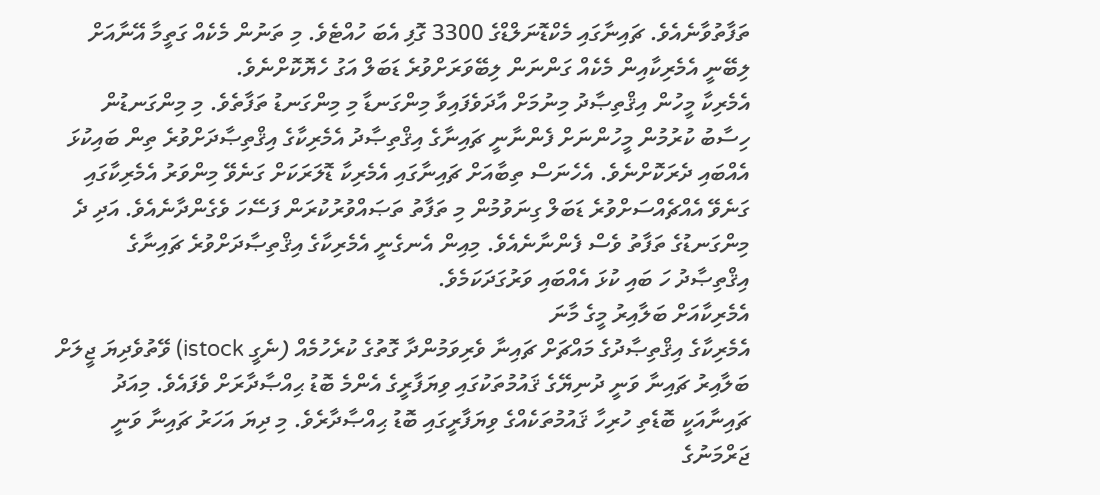ތަފާތުވާނެއެވެ. ޗައިނާގައި މެކްޑޮނަލްޑްގެ 3300 ގޮފި އެބަ ހުއްޓެވެ. މި ތަނުން މެކެއް ގަތީމާ އޭނާއަށް ލިބޭނީ އެމެރިކާއިން މެކެއް ގަންނަން ލިބޭވަރަށްވުރެ ޑަބަލް އަގު ހެޔޮކޮށްނެވެ.
އެމެރިކާ މީހުން އިޤްތިޞާދު މިނުމަށް އާދަވެފައިވާ މިންގަނޑާ މި މިންގަނޑު ތަފާތެވެ. މި މިންގަނޑުން ހިސާބު ކުރުމުން މީހުންނަށް ފެންނާނީ ޗައިނާގެ އިޤްތިޞާދު އެމެރިކާގެ އިޤްތިޞާދަށްވުރެ ތިން ބައިކުޅަ އެއްބައި ދެރަކޮށްނެވެ. އެހެނަސް ތިބާއަށް ޗައިނާގައި އެމެރިކާ ޑޮލަރަކަށް ގަނެވޭ މިންވަރު އެމެރިކާގައި ގަނެވޭ އެއްޗެއްސަށްވުރެ ޑަބަލް ގިނަވުމުން މި ތަފާތު ތަޞައްވުރުކުރަން ފަސޭހަ ވެގެންދާނެއެވެ. އަދި ދެ މިންގަނޑުގެ ތަފާތު ވެސް ފެންނާނެއެވެ. މިއިން އެނގެނީ އެމެރިކާގެ އިޤްތިޞާދަށްވުރެ ޗައިނާގެ އިޤްތިޞާދު ހަ ބައި ކުޅަ އެއްބައި ވަރުގަދަކަމެވެ.
އެމެރިކާއަށް ބަލާއިރު މީގެ މާނަ
އެމެރިކާގެ އިޤްތިޞާދުގެ މައްޗަށް ޗައިނާ ވެރިވަމުންދާ ގޮތުގެ ކުރެހުމެއް (ނެގީ istock) ވޭތުވެދިޔަ ޖީލަށް ބަލާއިރު ޗައިނާ ވަނީ ދުނިޔޭގެ ޤައުމުތަކުގައި ވިޔަފާރީގެ އެންމެ ބޮޑު ޙިއްޞާދާރަށް ވެފައެވެ. މިއަދު ޗައިނާއަކީ ބޮޑެތި ހުރިހާ ޤައުމުތަކެއްގެ ވިޔަފާރީގައި ބޮޑު ޙިއްޞާދާރެވެ. މި ދިޔަ އަހަރު ޗައިނާ ވަނީ ޖަރްމަނުގެ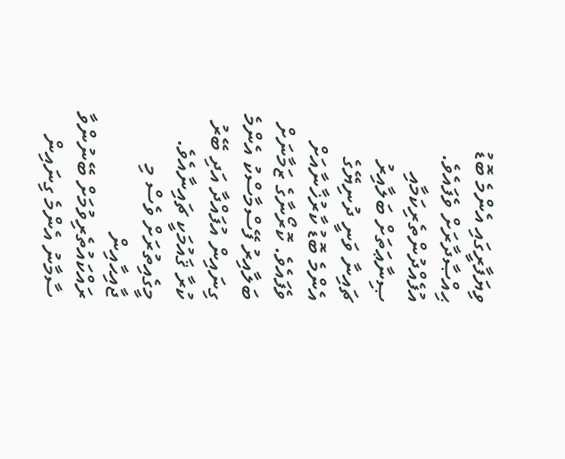ވިޔަފާރީގައި އެންމެ ބޮޑު ޙިއްޞާދާރަށް ވެފައެވެ.
އުފެއްދުންތެރިކަމާއި ޞިނާޢަތަށް ބަލާއިރު ޗައިނާ ވަނީ ދުނިޔޭގެ އެންމެ ބޮޑު ކާރުޚާނާއަށް ވެފައެވެ. ކޮރޯނާގެ ޒަމާނަށް ބަލާއިރު ފޭސްމާސްކު އެންމެ ގިނައިން އުފައްދާ އަދި ބޭރު ކުރާ ޤައުމަކީ ޗައިނާއެވެ. މީގެއިތުރަށް ވެސް މި ޖާއިޙާއިން ރައްކައުތެރިވުމަށް ބޭނުންވާ ސާމާނު އެންމެ ގިނައިން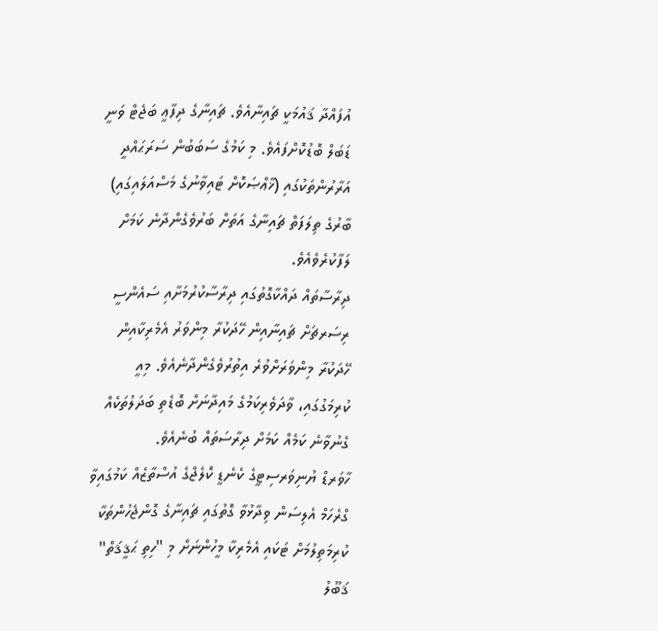އުފައްދާ ޤައުމަކީ ޗައިނާއެވެ. ޗައިނާގެ ދިފާޢީ ބަޖެޓް ވަނީ ޑަބަލް ބޮޑުކޮށްފައެވެ. މި ކަމުގެ ސަބަބުން ސަރަޙައްދީ އަރާރުންތަކުގައި (ޚާޢްޞަކޮށް ޓައިވާނުގެ މަސްއަލައިގައި) ބާރުގެ ތިލަފަތް ޗައިނާގެ އަތަށް ބަރުވެގެންދާނެ ކަމަށް ލަފާކުރެވެއެވެ.
ދިރާސާތައް ދައްކާގޮތުގައި ދިރާސާކުރުމަށާއި ސައެންސީ ރިސަރޗަށް ޗައިނާއިން ހޭދަކުރާ މިންވަރު އެމެރިކާއިން ހޭދަކުރާ މިންވަރަށްވުރެ އިތުރުވެގެންދާނެއެވެ. މިއީ ކުރިމަގުގައި، ވާދަވެރިކަމުގެ މައިދާނަށް ބޮޑެތި ބަދަލުތަކެއް ގެނުވާނެ ކަމެއް ކަމަށް ދިރާސަތައް ބުނެއެވެ.
ހާވަރޑް ޔުނިވަރސިޓީގެ ކެނެޑީ ކޮލެޖްގެ އުސްތާޒެއް ކަމުގައިވާ ގްރެހަމް އެލިސަން ވިދާޅުވާ ގޮތުގައި ޗައިނާގެ ގޮންޖެހުންތަކާ ކުރިމަތިލުމަށް ޓަކައި އެމެރިކާ މީހުންނަށް މި "ހިތި ޙަޤީޤަތް" ޤަބޫލު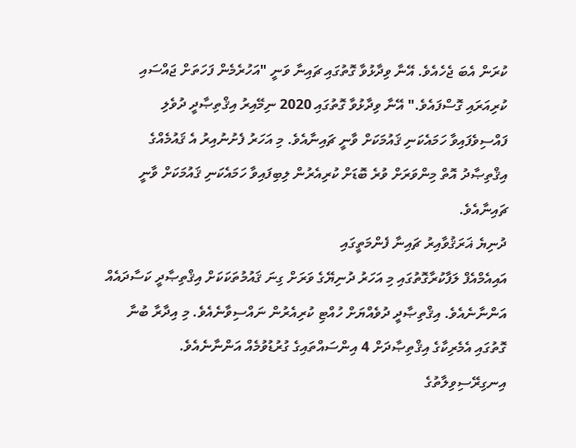ކުރަން އެބަ ޖެހެއެވެ. އޭނާ ވިދާޅުވާ ގޮތުގައި ޗައިނާ ވަނީ "އަހުރެމެން ފަހަތަށް ޖައްސައި ކުރިއަރައި ގޮސްފައެވެ." އޭނާ ވިދާޅުވާ ގޮތުގައި 2020 ނިމޭއިރު އިޤްތިޞާދީ ދުވެލި ފައްސިވެފައިވާ ހަމައެކަނި ޤައުމަކަށް ވާނީ ޗައިނާއެވެ. މި އަހަރު ފެށުނުއިރު އެ ޤައުމެއްގެ އިޤްތިޞާދު އޮތް މިންވަރަށް ވުރެ ބޮޑަށް ކުރިއެރުން ލިބިފައިވާ ހަމައެކަނި ޤައުމަކަށް ވާނީ ޗައިނާއެވެ.
ދުނިޔެ ޣަރަޤުވާއިރު ޗައިނާ ފެންމަތީގައި
އައިއެމްއެފް ލަފާކުރާގޮތުގައި މި އަހަރު ދުނިޔޭގެ ވަރަށް ގިނަ ޤައުމުތަކަކަށް އިޤްތިޞާދީ ކަސާދައެއް އަންނާނެއެވެ. އިޤްތިޞާދީ ދުވެއްޔަށް ހުއްޓި ކުރިއެރުން ނައްސިވާނެއެވެ. މި އިދާރާ ބުނާ ގޮތުގައި އެމެރިކާގެ އިޤްތިޞާދަށް 4 އިންސައްތައިގެ ގުރުޑުވުމެއް އަންނާނެއެވެ. އިނގިރޭސިވިލާތުގެ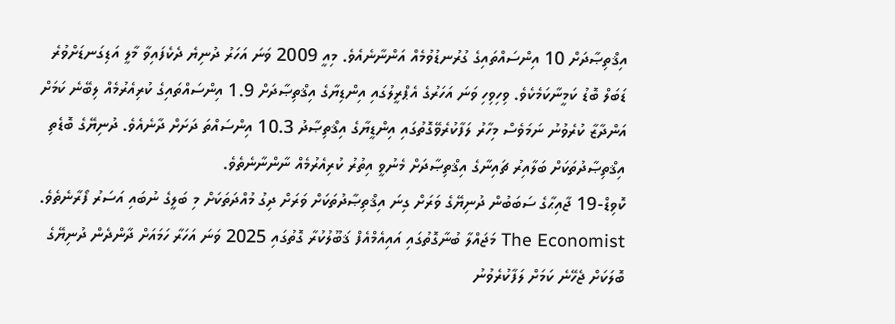އިޤްތިޞާދަށް 10 އިންސައްތައިގެ ގުރުނޑުވުމެއް އަންނާނެއެވެ. މިއީ 2009 ވަނަ އަހަރު ދުނިޔެ ދެކެފައިވާ މާލީ އަޑިގަނޑަށްވުރެ ޑަބަލް ބޮޑު ކަމީނާކަމެކެވެ. ވިހިވިހި ވަނަ އަހަރުގެ އެޕްރީލުގައި އިންޑިޔާގެ އިޤްތިޞާދަށް 1.9 އިންސައްތައިގެ ކުރިއެރުމެއް ލިބޭނެ ކަމަށް އަންދާޒާ ކުރެވުނު ނަމަވެސް މިހާރު ލަފާކުރެވޭގޮތުގައި އިންޑީޔާގެ އިޤްތިޞާދު 10.3 އިންސައްތަ ދަށަށް ދާނެއެވެ. ދުނިޔޭގެ ބޮޑެތި އިޤްތިޞާދުތަކަށް ބަލާއިރު ޗައިނާގެ އިޤްތިޞާދަށް މެނުވީ އިތުރު ކުރިއެރުމެއް ނާންނާނެތެވެ.
ކޮވިޑް-19 ޖާއިޙާގެ ސަބަބުން ދުނިޔޭގެ ވަރަށް ގިނަ އިޤްތިޞާދުތަކަށް ވަރަށް ދިގު މުއްދަތަކަށް މި ބަލީގެ ނުބައި އަސަރު ފޯރާނެތެވެ. The Economist މަޖައްލާ ބުނާގޮތުގައި އައިއެމްއެފް ޤަބޫލުކުރާ ގޮތުގައި 2025 ވަނަ އަހަރާ ހަމައަށް ދާންދެން ދުނިޔޭގެ ބޮލަކަށް ޖެހޭނެ ކަމަށް ލަފާކުރެވުނު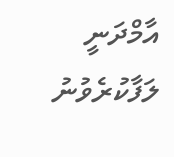އާމްދަނީ ލަފާކުރެވުނު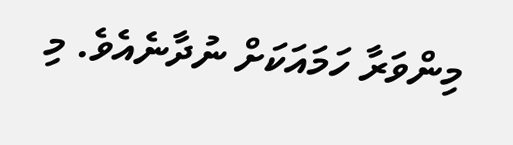މިންވަރާ ހަމައަކަށް ނުދާނެއެވެ. މި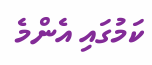ކަމުގައި އެންމެ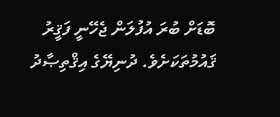ބޮޑަށް ބުރަ އުފުލަން ޖެހޭނީ ފަޤީރު ޤައުމުތަކަށެވެ. ދުނިޔޭގެ އިޤްތިޞާދު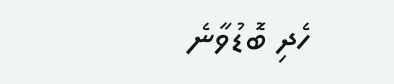ހެދި ބޮޑުވާނެ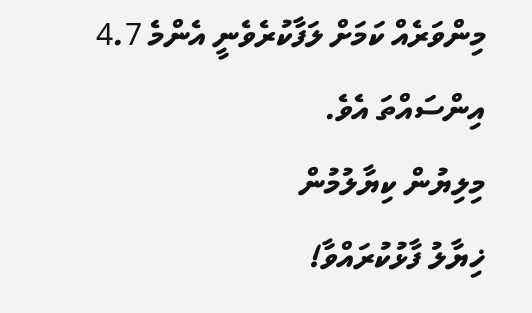މިންވަރެއް ކަމަށް ލަފާކުރެވެނީ އެންމެ 4.7 އިންސައްތަ އެވެ.
މިލިޔުން ކިޔާލުމުން
ޚިޔާލު ފާޅުކުރައްވާ!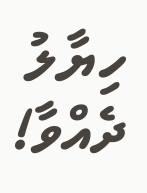ހިޔާލު ދެއްވާ!